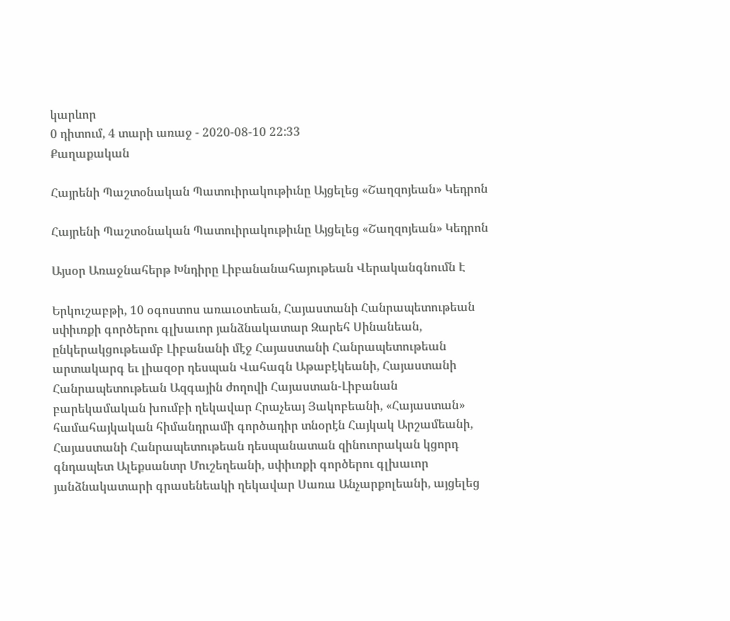կարևոր
0 դիտում, 4 տարի առաջ - 2020-08-10 22:33
Քաղաքական

Հայրենի Պաշտօնական Պատուիրակութիւնը Այցելեց «Շաղզոյեան» Կեդրոն

Հայրենի Պաշտօնական Պատուիրակութիւնը Այցելեց «Շաղզոյեան» Կեդրոն

Այսօր Առաջնահերթ Խնդիրը Լիբանանահայութեան Վերականգնումն Է

Երկուշաբթի, 10 օգոստոս առաւօտեան, Հայաստանի Հանրապետութեան սփիւռքի գործերու գլխաւոր յանձնակատար Զարեհ Սինանեան, ընկերակցութեամբ Լիբանանի մէջ Հայաստանի Հանրապետութեան արտակարգ եւ լիազօր դեսպան Վահագն Աթաբէկեանի, Հայաստանի Հանրապետութեան Ազգային ժողովի Հայաստան-Լիբանան բարեկամական խումբի ղեկավար Հրաչեայ Յակոբեանի, «Հայաստան» համահայկական հիմանդրամի գործադիր տնօրէն Հայկակ Արշամեանի, Հայաստանի Հանրապետութեան դեսպանատան զինուորական կցորդ գնդապետ Ալեքսանտր Մուշեղեանի, սփիւռքի գործերու գլխաւոր յանձնակատարի գրասենեակի ղեկավար Սառա Անչարքոլեանի, այցելեց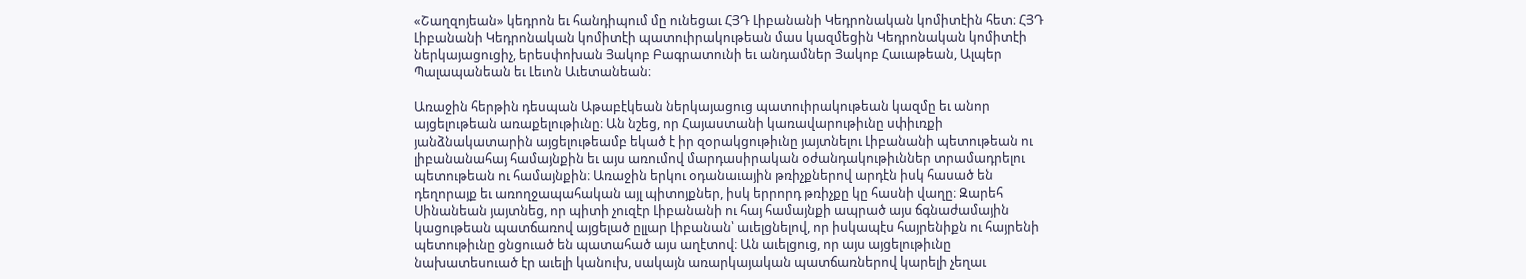«Շաղզոյեան» կեդրոն եւ հանդիպում մը ունեցաւ ՀՅԴ Լիբանանի Կեդրոնական կոմիտէին հետ։ ՀՅԴ Լիբանանի Կեդրոնական կոմիտէի պատուիրակութեան մաս կազմեցին Կեդրոնական կոմիտէի ներկայացուցիչ, երեսփոխան Յակոբ Բագրատունի եւ անդամներ Յակոբ Հաւաթեան, Ալպեր Պալապանեան եւ Լեւոն Աւետանեան։

Առաջին հերթին դեսպան Աթաբէկեան ներկայացուց պատուիրակութեան կազմը եւ անոր այցելութեան առաքելութիւնը։ Ան նշեց, որ Հայաստանի կառավարութիւնը սփիւռքի յանձնակատարին այցելութեամբ եկած է իր զօրակցութիւնը յայտնելու Լիբանանի պետութեան ու լիբանանահայ համայնքին եւ այս առումով մարդասիրական օժանդակութիւններ տրամադրելու պետութեան ու համայնքին։ Առաջին երկու օդանաւային թռիչքներով արդէն իսկ հասած են դեղորայք եւ առողջապահական այլ պիտոյքներ, իսկ երրորդ թռիչքը կը հասնի վաղը։ Զարեհ Սինանեան յայտնեց, որ պիտի չուզէր Լիբանանի ու հայ համայնքի ապրած այս ճգնաժամային կացութեան պատճառով այցելած ըլլար Լիբանան՝ աւելցնելով, որ իսկապէս հայրենիքն ու հայրենի պետութիւնը ցնցուած են պատահած այս աղէտով։ Ան աւելցուց, որ այս այցելութիւնը նախատեսուած էր աւելի կանուխ, սակայն առարկայական պատճառներով կարելի չեղաւ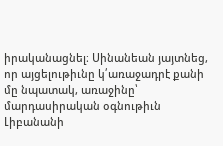իրականացնել։ Սինանեան յայտնեց, որ այցելութիւնը կ՛առաջադրէ քանի մը նպատակ, առաջինը՝ մարդասիրական օգնութիւն Լիբանանի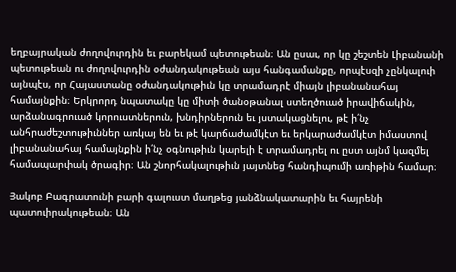եղբայրական ժողովուրդին եւ բարեկամ պետութեան։ Ան ըսաւ, որ կը շեշտեն Լիբանանի պետութեան ու ժողովուրդին օժանդակութեան այս հանգամանքը, որպէսզի չընկալուի այնպէս, որ Հայաստանը օժանդակութիւն կը տրամադրէ միայն լիբանանահայ համայնքին։ Երկրորդ նպատակը կը միտի ծանօթանալ ստեղծուած իրավիճակին, արձանագրուած կորուստներուն, խնդիրներուն եւ յստակացնելու, թէ ի՛նչ անհրաժեշտութիւններ առկայ են եւ թէ կարճաժամկէտ եւ երկարաժամկէտ իմաստով լիբանանահայ համայնքին ի՛նչ օգնութիւն կարելի է տրամադրել ու ըստ այնմ կազմել համապարփակ ծրագիր։ Ան շնորհակալութիւն յայտնեց հանդիպումի առիթին համար։

Յակոբ Բագրատունի բարի գալուստ մաղթեց յանձնակատարին եւ հայրենի պատուիրակութեան։ Ան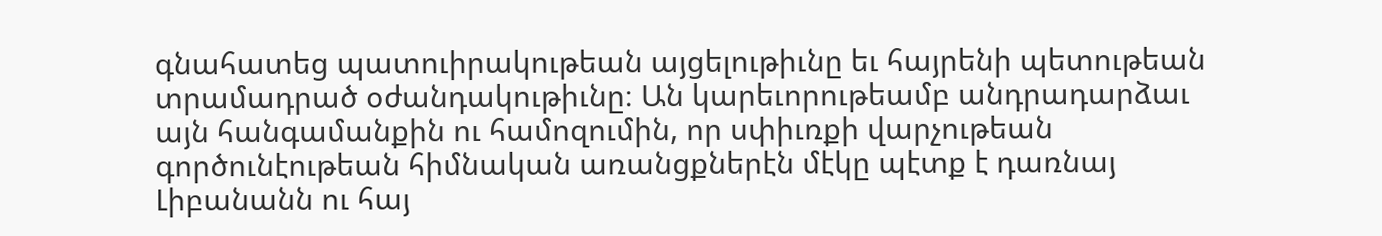գնահատեց պատուիրակութեան այցելութիւնը եւ հայրենի պետութեան տրամադրած օժանդակութիւնը։ Ան կարեւորութեամբ անդրադարձաւ այն հանգամանքին ու համոզումին, որ սփիւռքի վարչութեան գործունէութեան հիմնական առանցքներէն մէկը պէտք է դառնայ Լիբանանն ու հայ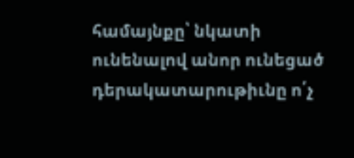համայնքը՝ նկատի ունենալով անոր ունեցած դերակատարութիւնը ո՛չ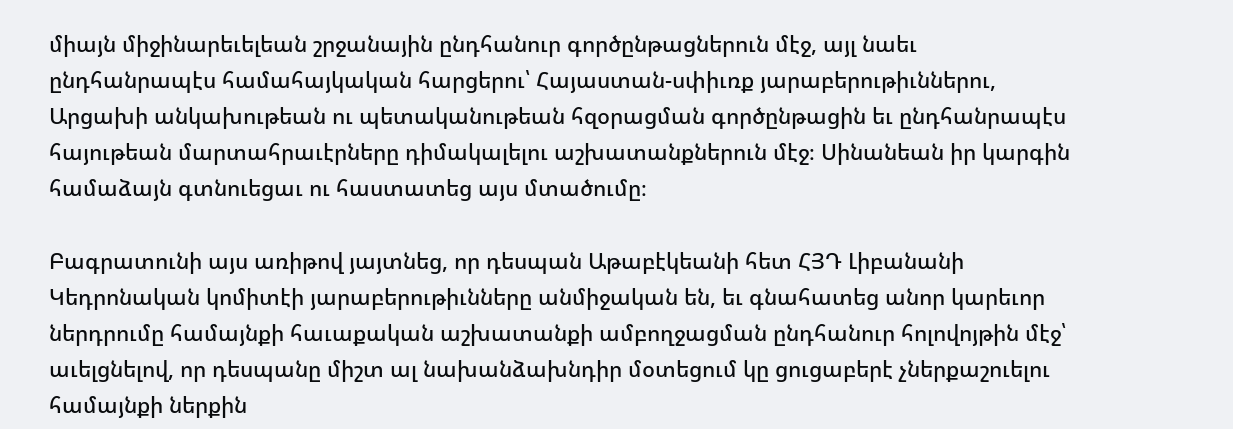միայն միջինարեւելեան շրջանային ընդհանուր գործընթացներուն մէջ, այլ նաեւ ընդհանրապէս համահայկական հարցերու՝ Հայաստան-սփիւռք յարաբերութիւններու, Արցախի անկախութեան ու պետականութեան հզօրացման գործընթացին եւ ընդհանրապէս հայութեան մարտահրաւէրները դիմակալելու աշխատանքներուն մէջ։ Սինանեան իր կարգին համաձայն գտնուեցաւ ու հաստատեց այս մտածումը։

Բագրատունի այս առիթով յայտնեց, որ դեսպան Աթաբէկեանի հետ ՀՅԴ Լիբանանի Կեդրոնական կոմիտէի յարաբերութիւնները անմիջական են, եւ գնահատեց անոր կարեւոր ներդրումը համայնքի հաւաքական աշխատանքի ամբողջացման ընդհանուր հոլովոյթին մէջ՝ աւելցնելով, որ դեսպանը միշտ ալ նախանձախնդիր մօտեցում կը ցուցաբերէ չներքաշուելու համայնքի ներքին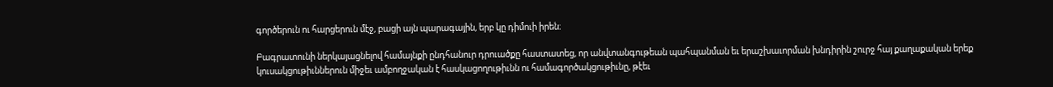գործերուն ու հարցերուն մէջ, բացի այն պարագային, երբ կը դիմուի իրեն։

Բագրատունի ներկայացնելով համայնքի ընդհանուր դրուածքը հաստատեց, որ անվտանգութեան պահպանման եւ երաշխաւորման խնդիրին շուրջ հայ քաղաքական երեք կուսակցութիւններուն միջեւ ամբողջական է հասկացողութիւնն ու համագործակցութիւնը, թէեւ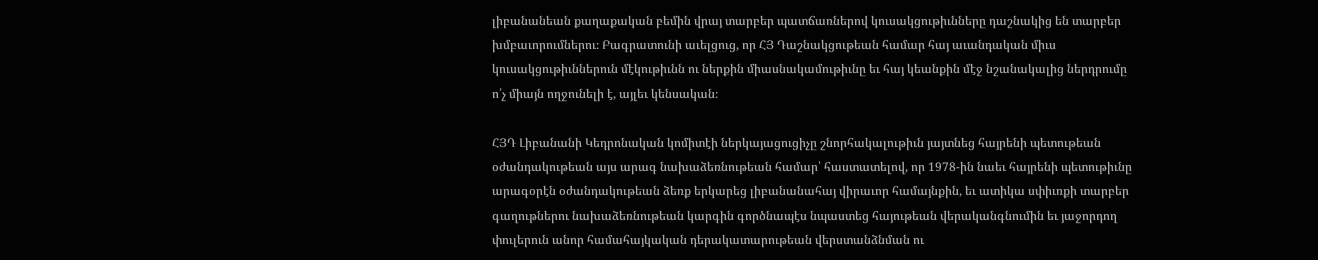լիբանանեան քաղաքական բեմին վրայ տարբեր պատճառներով կուսակցութիւնները դաշնակից են տարբեր խմբաւորումներու։ Բագրատունի աւելցուց, որ ՀՅ Դաշնակցութեան համար հայ աւանդական միւս կուսակցութիւններուն մէկութիւնն ու ներքին միասնակամութիւնը եւ հայ կեանքին մէջ նշանակալից ներդրումը ո՛չ միայն ողջունելի է, այլեւ կենսական։

ՀՅԴ Լիբանանի Կեդրոնական կոմիտէի ներկայացուցիչը շնորհակալութիւն յայտնեց հայրենի պետութեան օժանդակութեան այս արագ նախաձեռնութեան համար՝ հաստատելով, որ 1978-ին նաեւ հայրենի պետութիւնը արագօրէն օժանդակութեան ձեռք երկարեց լիբանանահայ վիրաւոր համայնքին, եւ ատիկա սփիւռքի տարբեր գաղութներու նախաձեռնութեան կարգին գործնապէս նպաստեց հայութեան վերականգնումին եւ յաջորդող փուլերուն անոր համահայկական դերակատարութեան վերստանձնման ու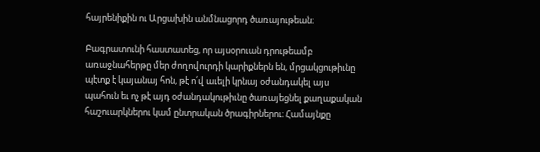հայրենիքին ու Արցախին անմնացորդ ծառայութեան։

Բագրատունի հաստատեց, որ այսօրուան դրութեամբ առաջնահերթը մեր ժողովուրդի կարիքներն են, մրցակցութիւնը պէտք է կայանայ հոն, թէ ո՛վ աւելի կրնայ օժանդակել այս պահուն եւ ոչ թէ այդ օժանդակութիւնը ծառայեցնել քաղաքական հաշուարկներու կամ ընտրական ծրագիրներու։ Համայնքը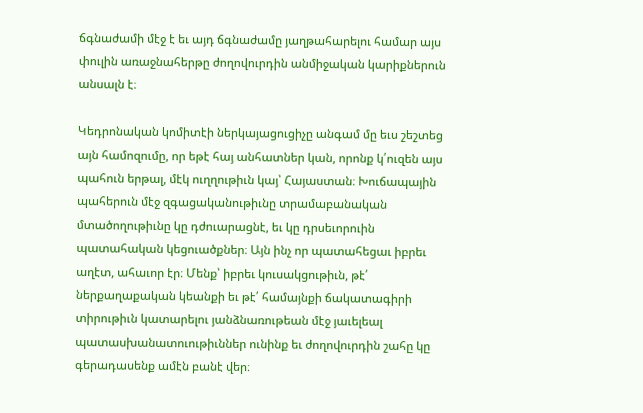ճգնաժամի մէջ է եւ այդ ճգնաժամը յաղթահարելու համար այս փուլին առաջնահերթը ժողովուրդին անմիջական կարիքներուն անսալն է։

Կեդրոնական կոմիտէի ներկայացուցիչը անգամ մը եւս շեշտեց այն համոզումը, որ եթէ հայ անհատներ կան, որոնք կ՛ուզեն այս պահուն երթալ, մէկ ուղղութիւն կայ՝ Հայաստան։ Խուճապային պահերուն մէջ զգացականութիւնը տրամաբանական մտածողութիւնը կը դժուարացնէ, եւ կը դրսեւորուին պատահական կեցուածքներ։ Այն ինչ որ պատահեցաւ իբրեւ աղէտ, ահաւոր էր։ Մենք՝ իբրեւ կուսակցութիւն, թէ՛ ներքաղաքական կեանքի եւ թէ՛ համայնքի ճակատագիրի տիրութիւն կատարելու յանձնառութեան մէջ յաւելեալ պատասխանատուութիւններ ունինք եւ ժողովուրդին շահը կը գերադասենք ամէն բանէ վեր։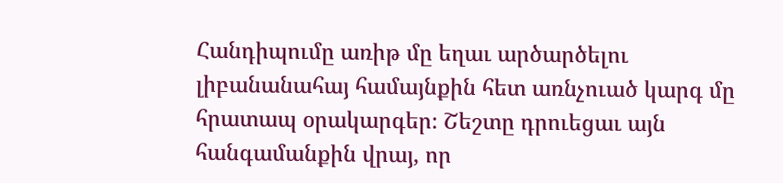Հանդիպումը առիթ մը եղաւ արծարծելու լիբանանահայ համայնքին հետ առնչուած կարգ մը հրատապ օրակարգեր։ Շեշտը դրուեցաւ այն հանգամանքին վրայ, որ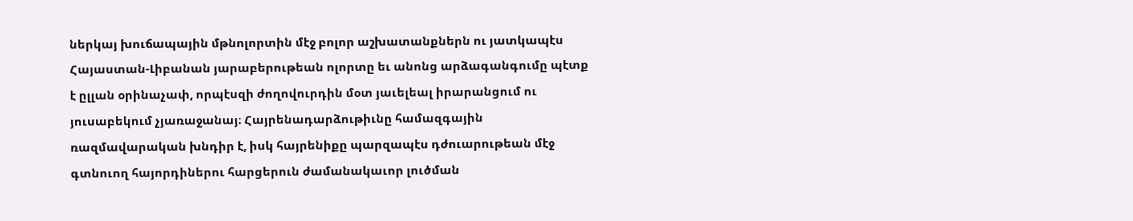ներկայ խուճապային մթնոլորտին մէջ բոլոր աշխատանքներն ու յատկապէս Հայաստան-Լիբանան յարաբերութեան ոլորտը եւ անոնց արձագանգումը պէտք է ըլլան օրինաչափ, որպէսզի ժողովուրդին մօտ յաւելեալ իրարանցում ու յուսաբեկում չյառաջանայ։ Հայրենադարձութիւնը համազգային ռազմավարական խնդիր է, իսկ հայրենիքը պարզապէս դժուարութեան մէջ գտնուող հայորդիներու հարցերուն ժամանակաւոր լուծման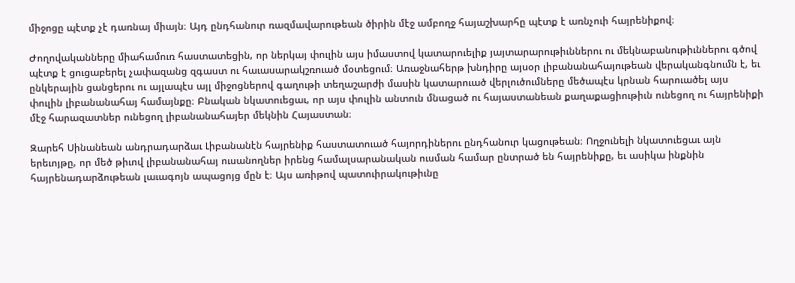միջոցը պէտք չէ դառնայ միայն։ Այդ ընդհանուր ռազմավարութեան ծիրին մէջ ամբողջ հայաշխարհը պէտք է առնչուի հայրենիքով։

Ժողովականները միահամուռ հաստատեցին, որ ներկայ փուլին այս իմաստով կատարուելիք յայտարարութիւններու ու մեկնաբանութիւններու գծով պէտք է ցուցաբերել չափազանց զգաստ ու հաւասարակշռուած մօտեցում։ Առաջնահերթ խնդիրը այսօր լիբանանահայութեան վերականգնումն է, եւ ընկերային ցանցերու ու այլապէս այլ միջոցներով գաղութի տեղաշարժի մասին կատարուած վերլուծումները մեծապէս կրնան հարուածել այս փուլին լիբանանահայ համայնքը։ Բնական նկատուեցաւ, որ այս փուլին անտուն մնացած ու հայաստանեան քաղաքացիութիւն ունեցող ու հայրենիքի մէջ հարազատներ ունեցող լիբանանահայեր մեկնին Հայաստան։

Զարեհ Սինանեան անդրադարձաւ Լիբանանէն հայրենիք հաստատուած հայորդիներու ընդհանուր կացութեան։ Ողջունելի նկատուեցաւ այն երեւոյթը, որ մեծ թիւով լիբանանահայ ուսանողներ իրենց համալսարանական ուսման համար ընտրած են հայրենիքը, եւ ասիկա ինքնին հայրենադարձութեան լաւագոյն ապացոյց մըն է։ Այս առիթով պատուիրակութիւնը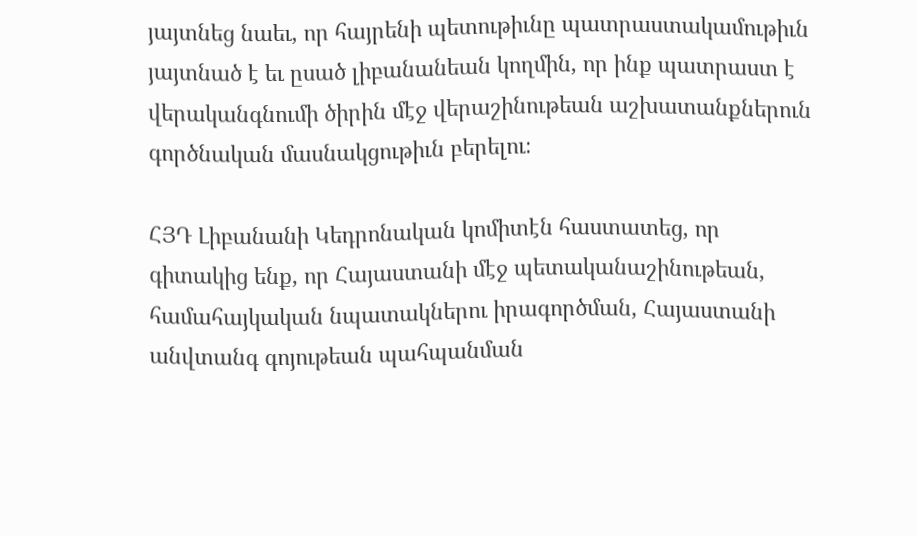յայտնեց նաեւ, որ հայրենի պետութիւնը պատրաստակամութիւն յայտնած է եւ ըսած լիբանանեան կողմին, որ ինք պատրաստ է վերականգնումի ծիրին մէջ վերաշինութեան աշխատանքներուն գործնական մասնակցութիւն բերելու։

ՀՅԴ Լիբանանի Կեդրոնական կոմիտէն հաստատեց, որ գիտակից ենք, որ Հայաստանի մէջ պետականաշինութեան, համահայկական նպատակներու իրագործման, Հայաստանի անվտանգ գոյութեան պահպանման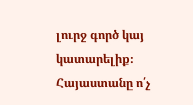լուրջ գործ կայ կատարելիք։ Հայաստանը ո՛չ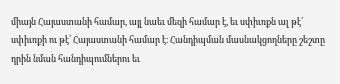միայն Հայաստանի համար, այլ նաեւ մեզի համար է, եւ սփիւռքն ալ թէ՛ սփիւռքի ու թէ՛ Հայաստանի համար է։ Հանդիպման մասնակցողները շեշտը դրին նման հանդիպումներու եւ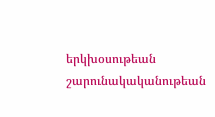երկխօսութեան շարունակականութեան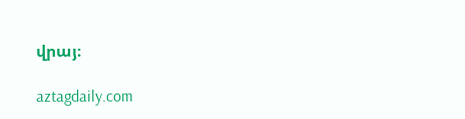վրայ։

aztagdaily.com